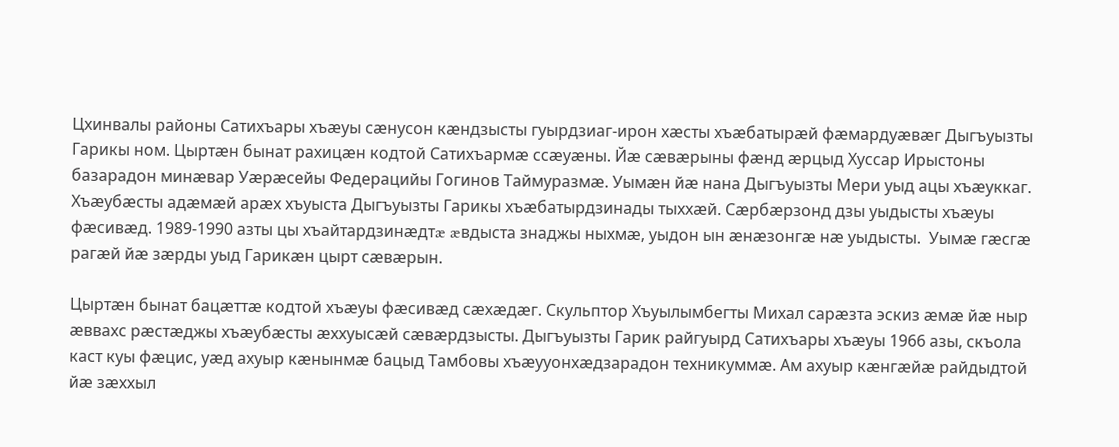Цхинвалы районы Сатихъары хъæуы сæнусон кæндзысты гуырдзиаг-ирон хæсты хъæбатырæй фæмардуæвæг Дыгъуызты Гарикы ном. Цыртæн бынат рахицæн кодтой Сатихъармæ ссæуæны. Йæ сæвæрыны фæнд æрцыд Хуссар Ирыстоны базарадон минæвар Уæрæсейы Федерацийы Гогинов Таймуразмæ. Уымæн йæ нана Дыгъуызты Мери уыд ацы хъæуккаг. Хъæубæсты адæмæй арæх хъуыста Дыгъуызты Гарикы хъæбатырдзинады тыххæй. Сæрбæрзонд дзы уыдысты хъæуы фæсивæд. 1989-1990 азты цы хъайтардзинæдтæ æвдыста знаджы ныхмæ, уыдон ын æнæзонгæ нæ уыдысты.  Уымæ гæсгæ рагæй йæ зæрды уыд Гарикæн цырт сæвæрын.

Цыртæн бынат бацæттæ кодтой хъæуы фæсивæд сæхæдæг. Скульптор Хъуылымбегты Михал сарæзта эскиз æмæ йæ ныр æввахс рæстæджы хъæубæсты æххуысæй сæвæрдзысты. Дыгъуызты Гарик райгуырд Сатихъары хъæуы 1966 азы, скъола каст куы фæцис, уæд ахуыр кæнынмæ бацыд Тамбовы хъæууонхæдзарадон техникуммæ. Ам ахуыр кæнгæйæ райдыдтой йæ зæххыл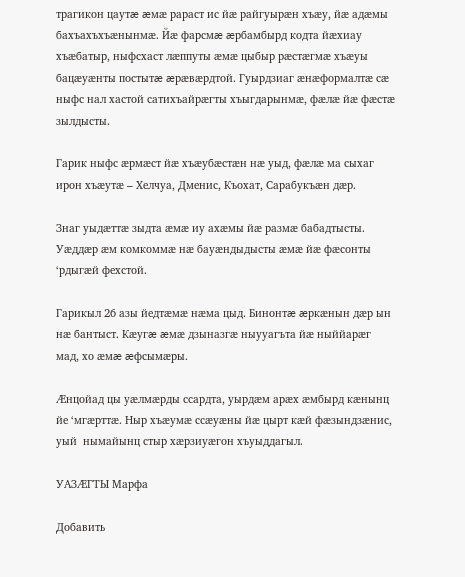трагикон цаутæ æмæ рараст ис йæ райгуырæн хъæу, йæ адæмы бахъахъхъæнынмæ. Йæ фарсмæ æрбамбырд кодта йæхиау хъæбатыр, ныфсхаст лæппуты æмæ цыбыр рæстæгмæ хъæуы бацæуæнты постытæ æрæвæрдтой. Гуырдзиаг æнæформалтæ сæ ныфс нал хастой сатихъайрæгты хъыгдарынмæ, фæлæ йæ фæстæ зылдысты.

Гарик ныфс æрмæст йæ хъæубæстæн нæ уыд, фæлæ ма сыхаг ирон хъæутæ – Хелчуа, Дменис, Къохат, Сарабукъæн дæр.

Знаг уыдæттæ зыдта æмæ иу ахæмы йæ размæ бабадтысты. Уæддæр æм комкоммæ нæ бауæндыдысты æмæ йæ фæсонты ‘рдыгæй фехстой.

Гарикыл 26 азы йедтæмæ нæма цыд. Бинонтæ æркæнын дæр ын нæ бантыст. Кæугæ æмæ дзыназгæ ныууагъта йæ ныййарæг  мад, хо æмæ æфсымæры.

Æнцойад цы уæлмæрды ссардта, уырдæм арæх æмбырд кæнынц йе ‘мгæрттæ. Ныр хъæумæ ссæуæны йæ цырт кæй фæзындзæнис, уый  нымайынц стыр хæрзиуæгон хъуыддагыл.

УАЗÆГТЫ Марфа

Добавить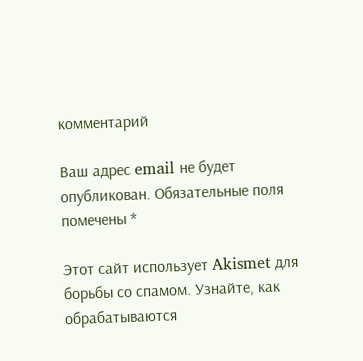комментарий

Ваш адрес email не будет опубликован. Обязательные поля помечены *

Этот сайт использует Akismet для борьбы со спамом. Узнайте, как обрабатываются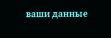ваши данные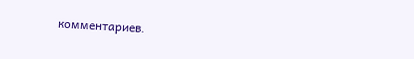комментариев.